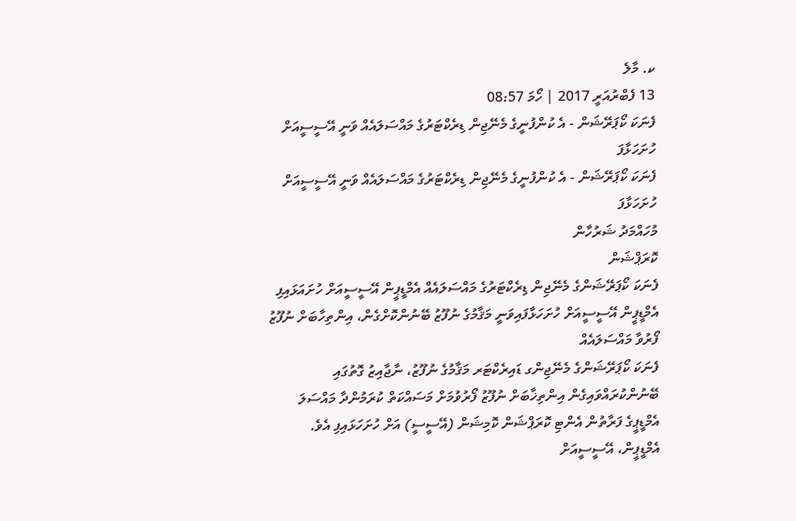ކ. މާލެ
13 ފެބްރުއަރީ 2017 | ހޯމަ 08:57
ފެނަކަ ކޯޕަރޭޝަން - އެ ކުންފުނީގެ މެނޭޖިން ޑިރެކްޓަރުގެ މައްސަލައެއް ވަނީ އޭސީސީއަށް ހުށަހަޅާފަ
ފެނަކަ ކޯޕަރޭޝަން - އެ ކުންފުނީގެ މެނޭޖިން ޑިރެކްޓަރުގެ މައްސަލައެއް ވަނީ އޭސީސީއަށް ހުށަހަޅާފަ
މުހައްމަދު ޝަރުހާން
ކޮރަޕްޝަން
ފެނަކަ ކޯޕަރޭޝަންގެ މެނޭޖިން ޑިރެކްޓަރުގެ މައްސަލައެއް އެމްޑީޕީން އޭސީސީއަށް ހުށައަޅައިފި
އެމްޑީޕީން އޭސީސީއަށް ހުށަހަޅާފައިވަނީ މަޤާމުގެ ނުފޫޒު ބޭނުންކޮށްގެން، އިންތިހާބަށް ނުފޫޒު ފޯރުވާ މައްސަލައެއް
ފެނަކަ ކޯޕަރޭޝަންގެ މެނޭޖިންގ ޑައިރެކްޓަރ މަޤާމުގެ ނުފޫޒު، ނާޖާއިޒު ގޮތުގައި ބޭނުންކުރައްވައިގެން އިންތިޚާބަށް ނުފޫޒު ފޯރުވުމަށް މަސައްކަތް ކުރަމުންދާ މައްސަލަ އެމްޑީޕީގެ ފަރާތުން އެންޓި ކޮރަޕްޝަން ކޮމިޝަން (އޭސީސީ) އަށް ހުށަހަޅައިފި އެވެ.
އެމްޑީޕީން، އޭސީސީއަށް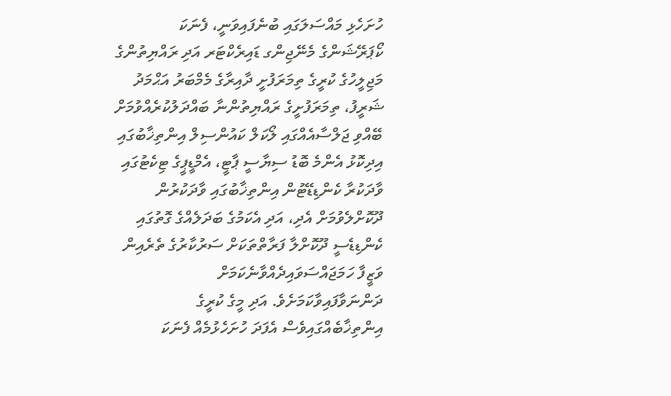ހުށަހެޅި މައްސަލަގައި ބުނެފައިވަނީ، ފެނަކަ ކޯޕަރޭޝަންގެ މެނޭޖިންގ ޑައިރެކްޓަރ އަދި ރައްޔިތުންގެ މަޖިލީހުގެ ކުރީގެ ތިމަރަފުށީ ދާއިރާގެ މެމްބަރު އަޙްމަދު ޝަރީފު، ތިމަރަފުށީގެ ރައްޔިތުންނާ ބައްދަލުކުރެއްވުމަށް ބޭއްވި ޖަލްސާއެއްގައި ލޯކަލް ކައުންސިލް އިންތިޚާބުގައި އިދިކޮޅު އެންމެ ބޮޑު ސިޔާސީ ޕާޓީ، އެމްޑީޕީގެ ޓިކެޓުގައި ވާދަކުރާ ކެންޑިޑޭޓުން އިންތިޚާބުގައި ވާދަކުރުން ދޫކޮށްލެވުމަށް އެދި، އަދި އެކަމުގެ ބަދަލެއްގެ ގޮތުގައި ކެންޑިޑެސީ ދޫކޮށްލާ ފަރާތްތަކަށް ސަރުކާރުގެ ތެރެއިން ވަޒީފާ ހަމަޖައްސަވައިދެއްވާނެކަމަށް ދަންނަވާފައިވާކަމަށެވެ. އަދި މީގެ ކުރީގެ އިންތިޚާބެއްގައިވެސް އެފަދަ ހުށަހެޅުމެއް ފެނަކަ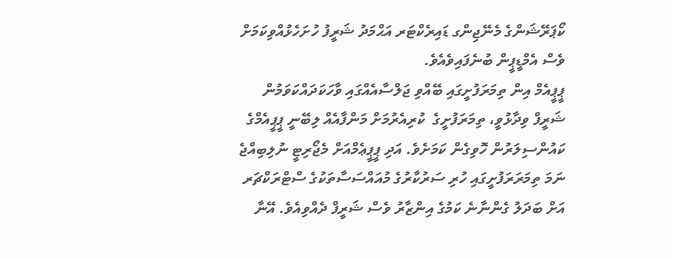ކޯޕަރޭޝަންގެ މެނޭޖިންގ ޑައިރެކްޓަރ އަޙްމަދު ޝަރީފު ހުށަހެޅުއްވިކަމަށް ވެސް އެމްޑީޕީން ބުނެފައިވެއެވެ.
ޕީޕީއެމް އިން ތިމަރަފުށީގައި ބޭއްވި ޖަލްސާއެއްގައި ވާހަކަދައްކަވަމުން ޝަރީފް ވިދާޅުވީ، ތިމަރަފުށީގެ  ކުރިއެރުމަށް މަންފާއެއް ލިބޭނީ ޕީޕީއެމްގެ ކައުންސިލަރުން ހޮވިގެން ކަމަށެވެ. އަދި ޕީޕީޢެމްއަށް މެޖޯރިޓީ ނުލިބިއްޖެ ނަމަ ތިމަރަރަފުށީގައި ހުރި ސަރުކާރުގެ މުއައްސަސާތަކުގެ ސްޓްރަކްޗަރ އަށް ބަދަލު ގެންނާނެ ކަމުގެ އިންޒާރު ވެސް ޝަރީފް ދެއްވިއެވެ. އޭނާ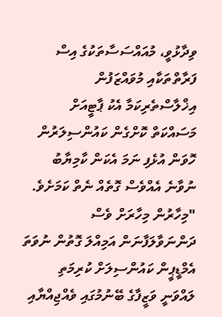ވިދާޅުވީ، މުއައްސަސާތަކުގެ އިސް ފަރާތްތަކާއި މުވައްޒަފުން އިޚްލާސްތެރިކަމާ އެކު ޕާޓީއަށް މަސައްކަތް ކޮށްގެން ކައުންސިލަރުން ހޮވަން އުޅެފި ނަމަ އެކަން ކާމިޔާބު ނުވާނެ އެއްވެސް ގޮތެއް ނެތް ކަމަށެވެ.
"މިހާރުން މިހާރަށް ވެސް ދަންނަވާލަފާނަން އަމިއްލަ ގޮތުން ނުވަތަ އެމްޑީޕީން ކައުންސިލަށް ކުރިމަތި ލައްވަނީ ވަޒީފާގެ ބޭނުމުގައި ވެއްޖިއްޔާއި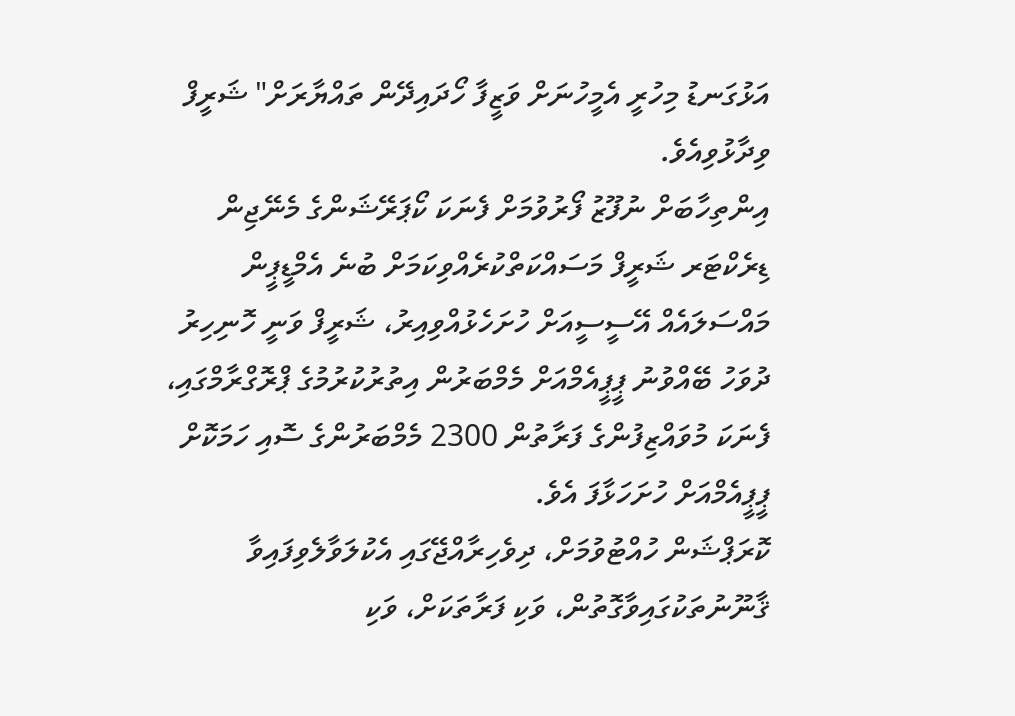އަޅުގަނޑު މިހުރީ އެމީހުނަށް ވަޒީފާ ހޯދައިދޭން ތައްޔާރަށް" ޝަރީފް ވިދާޅުވިއެވެ.
އިންތިހާބަށް ނުފޫޒު ފޯރުވުމަށް ފެނަކަ ކޯޕަރޭޝަންގެ މެނޭޖިން ޑިރެކްޓަރ ޝަރީފް މަސައްކަތްކުރެއްވިކަމަށް ބުނެ އެމްޑީޕީން މައްސަލައެއް އޭސީސީއަށް ހުށަހެޅުއްވިއިރު، ޝަރީފް ވަނީ ހޮނިހިރު ދުވަހު ބޭއްވުނު ޕީޕީއެމްއަށް މެމްބަރުން އިތުރުކުރުމުގެ ޕްރޮގްރާމްގައި، ފެނަކަ މުވައްޒިފުންގެ ފަރާތުން 2300 މެމްބަރުންގެ ސޮއި ހަމަކޮށް ޕީޕީއެމްއަށް ހުށަހަޅާފަ އެވެ.
ކޮރަޕްޝަން ހުއްޓުވުމަށް، ދިވެހިރާއްޖޭގައި އެކުލަވާލެވިފައިވާ ޤާނޫނުތަކުގައިވާގޮތުން، ވަކި ފަރާތަކަށް، ވަކި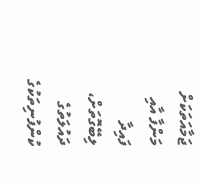ޖަމާއަތަކަށް މަންފާ އާއި ފައިދާ ލިބޭގޮތަށް، ދައުލަތުގެ ކުންފުނިތަކުގެ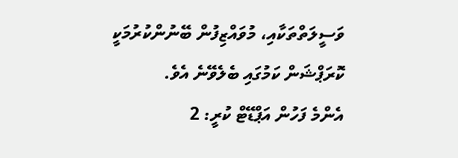ވަސީލަތްތަކާއި، މުވައްޒިފުން ބޭނުންކުރުމަކީ ކޮރަޕްޝަން ކަމުގައި ބެލެވޭނެ އެވެ.
އެންމެ ފަހުން އަޕްޑޭޓް ކުރީ: 2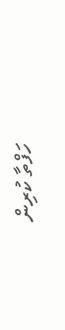ހަފްތާ ކުރިން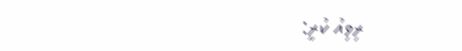ރިވިއު ކުރީ: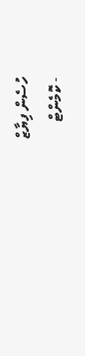ހުސެން ފިޔާޒް
- ކޮމެންޓް